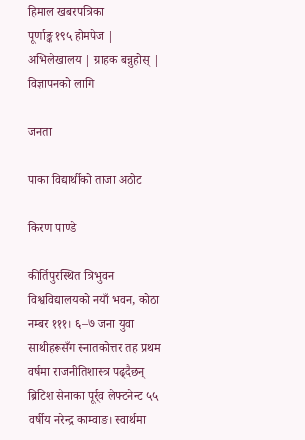हिमाल खबरपत्रिका
पूर्णाङ्क १९५ होमपेज | अभिलेखालय | ग्राहक बन्नुहोस् | विज्ञापनको लागि

जनता

पाका विद्यार्थीको ताजा अठोट

किरण पाण्डे

कीर्तिपुरस्थित त्रिभुवन विश्वविद्यालयको नयाँ भवन, कोठा नम्बर १११। ६–७ जना युवा साथीहरूसँग स्नातकोत्तर तह प्रथम वर्षमा राजनीतिशास्त्र पढ्दैछन् ब्रिटिश सेनाका पूर्र्व लेफ्टनेन्ट ५५ वर्षीय नरेन्द्र काम्वाङ। स्वार्थमा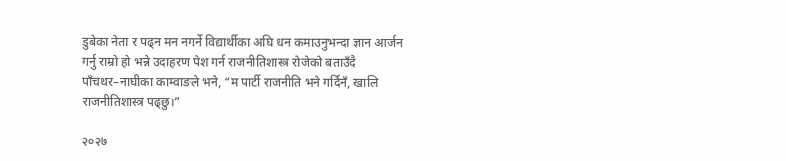डुबेका नेता र पढ्न मन नगर्ने विद्यार्थीका अघि धन कमाउनुभन्दा ज्ञान आर्जन गर्नु राम्रो हो भन्ने उदाहरण पेश गर्न राजनीतिशास्त्र रोजेको बताउँदै पाँचथर–नाघीका काम्वाङले भने, “म पार्टी राजनीति भने गर्दिनँ, खालि राजनीतिशास्त्र पढ्छु।”

२०२७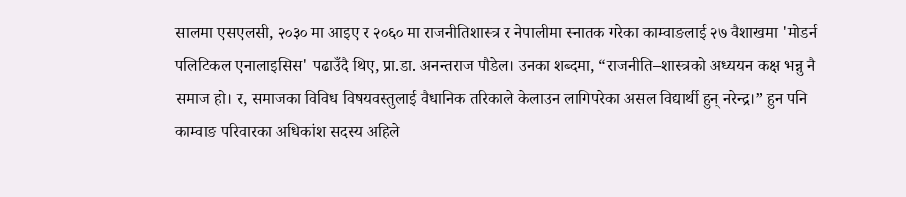सालमा एसएलसी, २०३० मा आइए र २०६० मा राजनीतिशास्त्र र नेपालीमा स्नातक गरेका काम्वाङलाई २७ वैशाखमा 'मोडर्न पलिटिकल एनालाइसिस' पढाउँदै थिए, प्रा.डा. अनन्तराज पौडेल। उनका शब्दमा, “राजनीति–शास्त्रको अध्ययन कक्ष भन्नु नै समाज हो। र, समाजका विविध विषयवस्तुलाई वैधानिक तरिकाले केलाउन लागिपरेका असल विद्यार्थी हुन् नरेन्द्र।” हुन पनि काम्वाङ परिवारका अधिकांश सदस्य अहिले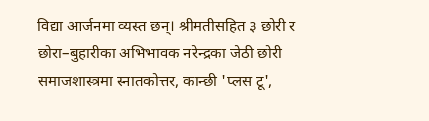विद्या आर्जनमा व्यस्त छन्। श्रीमतीसहित ३ छोरी र छोरा–बुहारीका अभिभावक नरेन्द्रका जेठी छोरी समाजशास्त्रमा स्नातकोत्तर, कान्छी 'प्लस टू',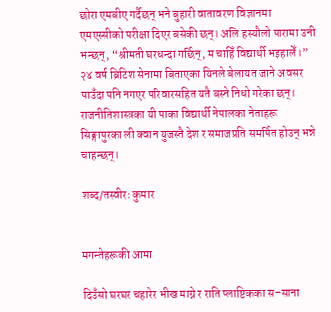छोरा एमबीए गर्दैछन् भने बुहारी वातावरण विज्ञानमा एमएस्सीको परीक्षा दिएर बसेकी छन्। अलि हस्यौलो पारामा उनी भन्छन्, “श्रीमती घरधन्दा गर्छिन्, म चाहिँ विद्यार्थी भइहालेँ।” २४ वर्ष ब्रिटिश सेनामा बिताएका यिनले बेलायत जाने अवसर पाउँदा पनि नगएर परिवारसहित यतै बस्ने निधो गरेका छन्। राजनीतिशास्त्रका यी पाका विद्यार्थी नेपालका नेताहरू सिङ्गापुरका ली क्वान युजस्तै देश र समाजप्रति समर्पित होउन् भन्ने चाहन्छन्।

शब्द/तस्वीरः कुमार


मगन्तेहरूकी आमा

दिउँसो घरघर चहारेर भीख माग्ने र राति प्लाष्टिकका स–साना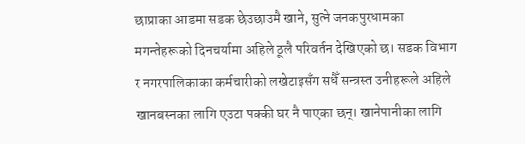छाप्राका आडमा सडक छेउछाउमै खाने, सुत्ने जनकपुरधामका मगन्तेहरूको दिनचर्यामा अहिले ठूलै परिवर्तन देखिएको छ। सडक विभाग र नगरपालिकाका कर्मचारीको लखेटाइसँग सधैँ सन्त्रस्त उनीहरूले अहिले खानबस्नका लागि एउटा पक्की घर नै पाएका छन्। खानेपानीका लागि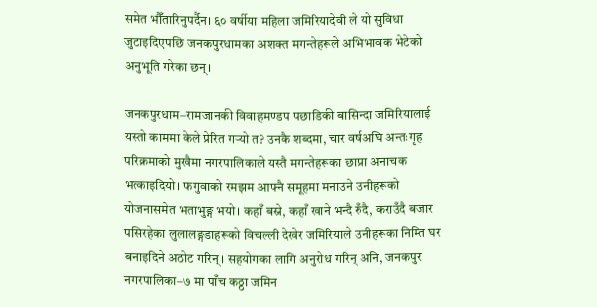समेत भौँतारिनुपर्दैन। ६० वर्षीया महिला जमिरियादेवी ले यो सुविधा जुटाइदिएपछि जनकपुरधामका अशक्त मगन्तेहरूले अभिभावक भेटेको अनुभूति गरेका छन्।

जनकपुरधाम–रामजानकी विवाहमण्डप पछाडिकी बासिन्दा जमिरियालाई यस्तो काममा केले प्रेरित गर्‍यो त? उनकै शब्दमा, चार वर्षअघि अन्तःगृह परिक्रमाको मुखैमा नगरपालिकाले यस्तै मगन्तेहरूका छाप्रा अनाचक भत्काइदियो। फगुवाको रमझम आफ्नै समूहमा मनाउने उनीहरूको योजनासमेत भताभुङ्ग भयो। कहाँ बस्ने, कहाँ खाने भन्दै रुँदै, कराउँदै बजार पसिरहेका लुलालङ्गडाहरूको विचल्ली देखेर जमिरियाले उनीहरूका निम्ति घर बनाइदिने अठोट गरिन्। सहयोगका लागि अनुरोध गरिन् अनि, जनकपुर नगरपालिका–७ मा पाँच कठ्ठा जमिन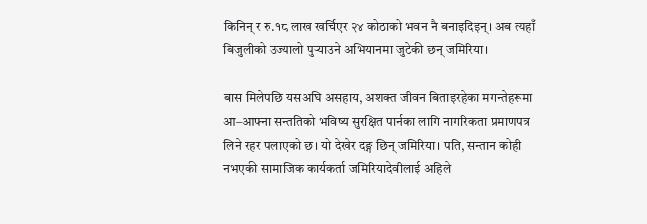किनिन् र रु.१८ लाख खर्चिएर २४ कोठाको भवन नै बनाइदिइन्। अब त्यहाँ बिजुलीको उज्यालो पुर्‍याउने अभियानमा जुटेकी छन् जमिरिया।

बास मिलेपछि यसअघि असहाय, अशक्त जीवन बिताइरहेका मगन्तेहरूमा आ–आफ्ना सन्ततिको भविष्य सुरक्षित पार्नका लागि नागरिकता प्रमाणपत्र लिने रहर पलाएको छ। यो देखेर दङ्ग छिन् जमिरिया। पति, सन्तान कोही नभएकी सामाजिक कार्यकर्ता जमिरियादेवीलाई अहिले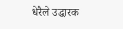धेरैले उद्धारक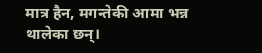मात्र हैन, मगन्तेकी आमा भन्न थालेका छन्।